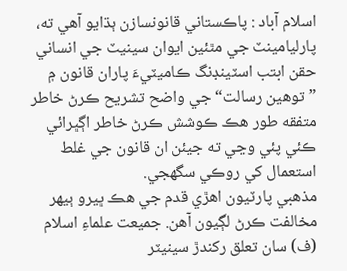اسلام آباد : پاڪستاني قانونسازن ٻڌايو آهي ته، پارليامينٽ جي مٿئين ايوان سينيٽ جي انساني حقن ابتب اسٽينڊنگ ڪاميٽيءَ پاران قانون ۾ ”توهين رسالت“ جي واضح تشريح ڪرڻ خاطر متفقه طور هڪ ڪوشش ڪرڻ خاطر اڳڀرائي ڪئي پئي وڃي ته جيئن ان قانون جي غلط استعمال کي روڪي سگھجي.
مذهبي پارٽيون اهڙي قدم جي هڪ ڀيرو ٻيهر مخالفت ڪرڻ لڳيون آهن. جميعت علماءِ اسلام (ف) سان تعلق رکندڙ سينيٽر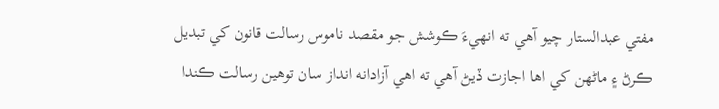مفتي عبدالستار چيو آهي ته انهيءَ ڪوشش جو مقصد ناموس رسالت قانون کي تبديل ڪرڻ ۽ ماڻهن کي اها اجازت ڏيڻ آهي ته اهي آزادانه انداز سان توهين رسالت ڪندا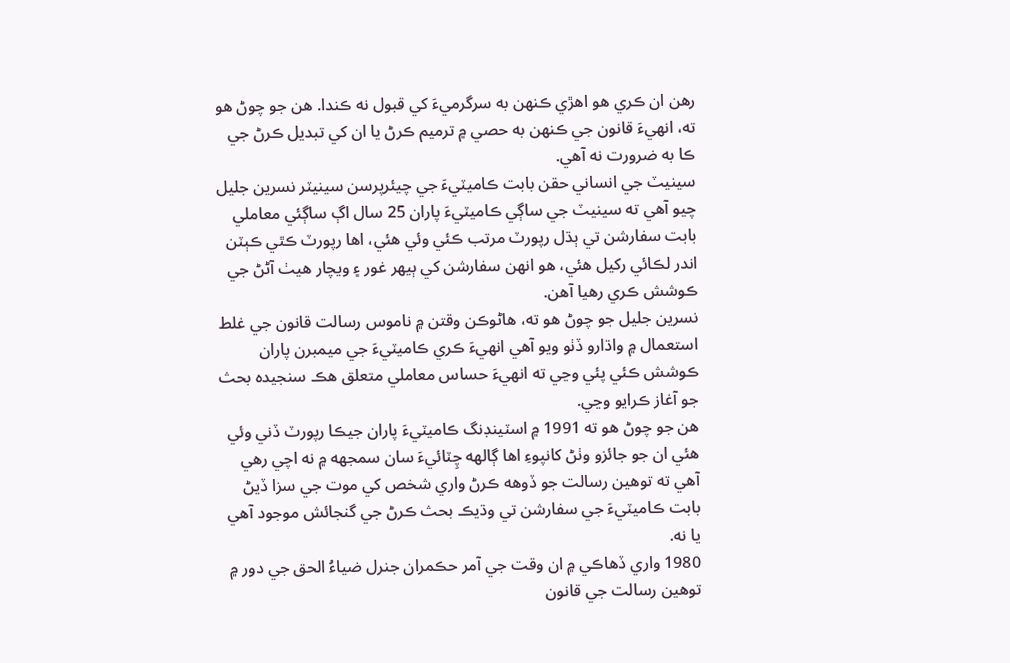رهن ان ڪري هو اهڙي ڪنهن به سرگرميءَ کي قبول نه ڪندا. هن جو چوڻ هو ته، انهيءَ قانون جي ڪنهن به حصي ۾ ترميم ڪرڻ يا ان کي تبديل ڪرڻ جي ڪا به ضرورت نه آهي.
سينيٽ جي انساني حقن بابت ڪاميٽيءَ جي چيئرپرسن سينيٽر نسرين جليل چيو آهي ته سينيٽ جي ساڳي ڪاميٽيءَ پاران 25 سال اڳ ساڳئي معاملي بابت سفارشن تي ٻڌل رپورٽ مرتب ڪئي وئي هئي، اها رپورٽ ڪٿي ڪٻٽن اندر لڪائي رکيل هئي، هو انهن سفارشن کي ٻيهر غور ۽ ويچار هيٺ آڻڻ جي ڪوشش ڪري رهيا آهن.
نسرين جليل جو چوڻ هو ته، هاڻوڪن وقتن ۾ ناموس رسالت قانون جي غلط استعمال ۾ واڌارو ڏٺو ويو آهي انهيءَ ڪري ڪاميٽيءَ جي ميمبرن پاران ڪوشش ڪئي پئي وڃي ته انهيءَ حساس معاملي متعلق هڪ سنجيده بحث جو آغاز ڪرايو وڃي.
هن جو چوڻ هو ته 1991 ۾ اسٽينڊنگ ڪاميٽيءَ پاران جيڪا رپورٽ ڏني وئي هئي ان جو جائزو وٺڻ کانپوءِ اها ڳالهه چِٽائيءَ سان سمجهه ۾ نه اچي رهي آهي ته توهين رسالت جو ڏوهه ڪرڻ واري شخص کي موت جي سزا ڏيڻ بابت ڪاميٽيءَ جي سفارشن تي وڌيڪ بحث ڪرڻ جي گنجائش موجود آهي يا نه.
1980 واري ڏهاڪي ۾ ان وقت جي آمر حڪمران جنرل ضياءُ الحق جي دور ۾ توهين رسالت جي قانون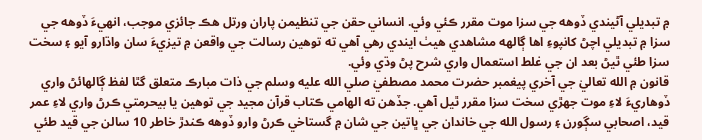۾ تبديلي آڻيندي ڏوهه جي سزا موت مقرر ڪئي وئي. انساني حقن جي تنظيمن پاران ورتل هڪ جائزي موجب، انهيءَ ڏوهه جي سزا ۾ تبديلي اچڻ کانپوءِ اها ڳالهه مشاهدي هيٺ ايندي رهي آهي ته توهين رسالت جي واقعن ۾ تيزيءَ سان واڌارو آيو ۽ سخت سزا طئي ٿيڻ بعد ان جي غلط استعمال واري شرح پڻ وڌي وئي.
قانون ۾ الله تعاليٰ جي آخري پيغمبر حضرت محمد مصطفيٰ صلي الله عليه وسلم جي ذات مبارڪ متعلق گٿا لفظ ڳالهائڻ واري ڏوهاريءَ لاءِ موت جهڙي سخت سزا مقرر ٿيل آهي. جڏهن ته الهامي ڪتاب قرآن مجيد جي توهين يا بيحرمتي ڪرڻ واري لاءِ عمر قيد، اصحابي سڳورن ۽ رسول الله جي خاندان جي ڀاتين جي شان ۾ گستاخي ڪرڻ وارو ڏوهه ڪندڙ خاطر 10 سالن جي قيد طئي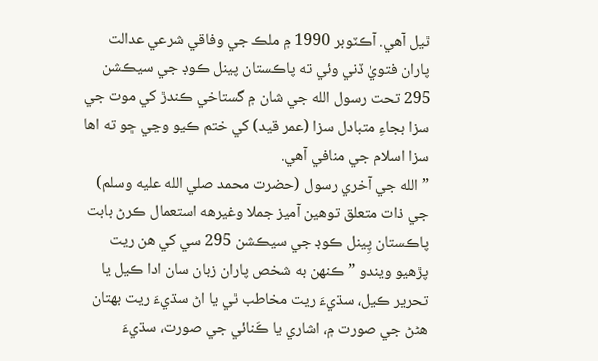ٿيل آهي. آڪٽوبر 1990 ۾ ملڪ جي وفاقي شرعي عدالت پاران فتويٰ ڏني وئي ته پاڪستان پينل ڪوڊ جي سيڪشن 295 تحت رسول الله جي شان ۾ گستاخي ڪندڙ کي موت جي سزا بجاءِ متبادل سزا (عمر قيد) کي ختم ڪيو وڃي ڇو ته اها سزا اسلام جي منافي آهي.
”الله جي آخري رسول (حضرت محمد صلي الله عليه وسلم) جي ذات متعلق توهين آميز جملا وغيرهه استعمال ڪرڻ بابت پاڪستان پِينل ڪوڊ جي سيڪشن 295 سي کي هن ريت پڙهيو ويندو ”ڪنهن به شخص پاران زبان سان ادا ڪيل يا تحرير ڪيل، سڌيءَ ريت مخاطب ٿي يا اڻ سڌيءَ ريت بهتان هڻڻ جي صورت ۾، اشاري يا ڪَنائي جي صورت، سڌيءَ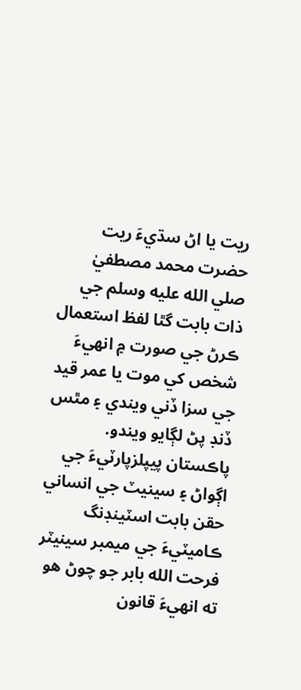ريت يا اڻ سڌيءَ ريت حضرت محمد مصطفيٰ صلي الله عليه وسلم جي ذات بابت گٿا لفظ استعمال ڪرڻ جي صورت ۾ انهيءَ شخص کي موت يا عمر قيد جي سزا ڏني ويندي ۽ مٿس ڏنڊ پڻ لڳايو ويندو.
پاڪستان پيپلزپارٽيءَ جي اڳواڻ ۽ سينيٽ جي انساني حقن بابت اسٽينڊنگ ڪاميٽيءَ جي ميمبر سينيٽر فرحت الله بابر جو چوڻ هو ته انهيءَ قانون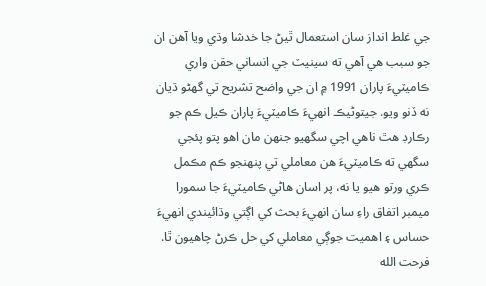جي غلط انداز سان استعمال ٿيڻ جا خدشا وڌي ويا آهن ان جو سبب هي آهي ته سينيٽ جي انساني حقن واري ڪاميٽيءَ پاران 1991 ۾ ان جي واضح تشريح تي گھڻو ڌيان نه ڏنو ويو. جيتوڻيڪ انهيءَ ڪاميٽيءَ پاران ڪيل ڪم جو رڪارڊ هٿ ناهي اچي سگھيو جنهن مان اهو پتو پئجي سگھي ته ڪاميٽيءَ هن معاملي تي پنهنجو ڪم مڪمل ڪري ورتو هيو يا نه، پر اسان هاڻي ڪاميٽيءَ جا سمورا ميمبر اتفاق راءِ سان انهيءَ بحث کي اڳتي وڌائيندي انهيءَ حساس ۽ اهميت جوڳي معاملي کي حل ڪرڻ چاهيون ٿا.
فرحت الله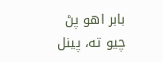بابر اهو پڻ چيو ته، پينل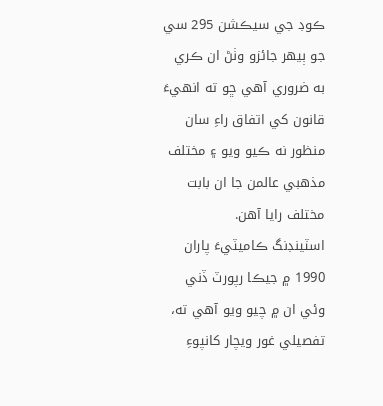ڪوڊ جي سيڪشن 295 سي جو ٻيهر جائزو وٺڻ ان ڪري به ضروري آهي ڇو ته انهيءَ قانون کي اتفاق راءِ سان منظور نه ڪيو ويو ۽ مختلف مذهبي عالمن جا ان بابت مختلف رايا آهن.
اسٽينڊنگ ڪاميٽيءَ پاران 1990 ۾ جيڪا رپورٽ ڏني وئي ان ۾ چيو ويو آهي ته، تفصيلي غور ويچار کانپوءِ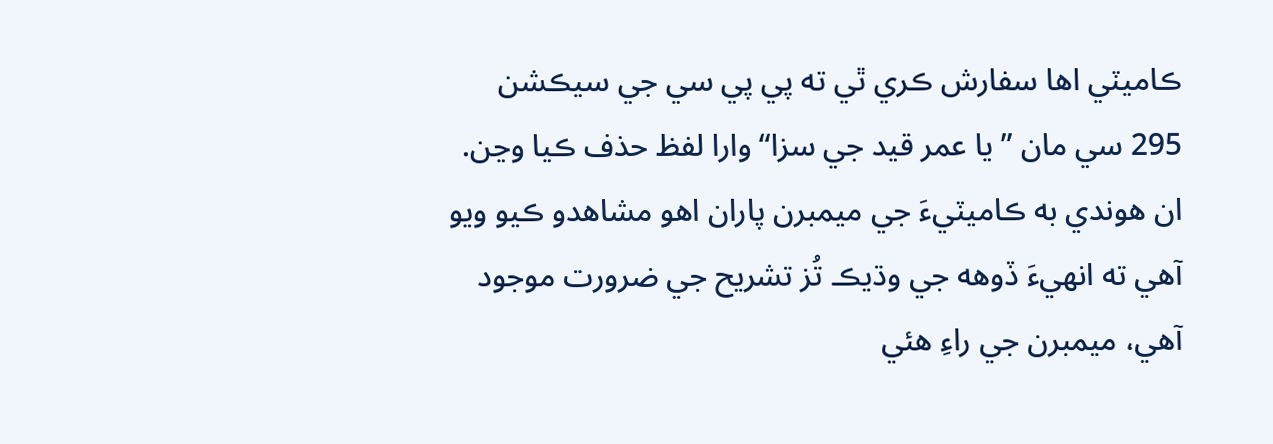ڪاميٽي اها سفارش ڪري ٿي ته پي پي سي جي سيڪشن 295 سي مان ”يا عمر قيد جي سزا“ وارا لفظ حذف ڪيا وڃن. ان هوندي به ڪاميٽيءَ جي ميمبرن پاران اهو مشاهدو ڪيو ويو آهي ته انهيءَ ڏوهه جي وڌيڪ تُز تشريح جي ضرورت موجود آهي، ميمبرن جي راءِ هئي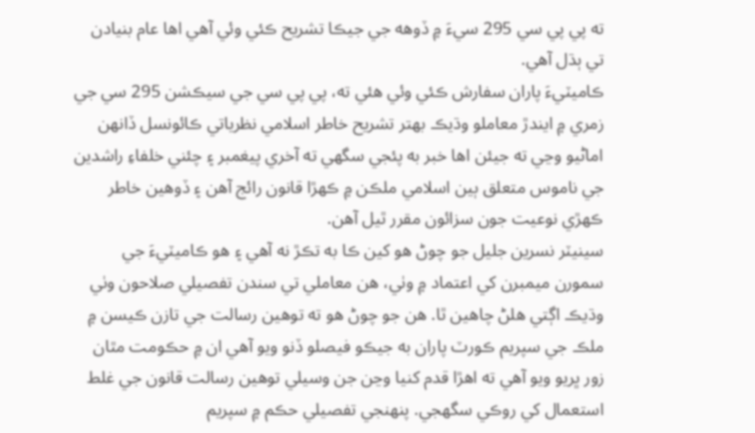ته پي پي سي 295 سيءَ ۾ ڏوهه جي جيڪا تشريح ڪئي وئي آهي اها عام بنيادن تي ٻڌل آهي.
ڪاميٽيءَ پاران سفارش ڪئي وئي هئي ته، پي پي سي جي سيڪشن 295 سي جي زمري ۾ ايندڙ معاملو وڌيڪ بهتر تشريح خاطر اسلامي نظرياتي ڪائونسل ڏانهن اماڻيو وڃي ته جيئن اها خبر به پئجي سگھي ته آخري پيغمبر ۽ چئني خلفاءِ راشدين جي ناموس متعلق ٻين اسلامي ملڪن ۾ ڪهڙا قانون رائج آهن ۽ ڏوهين خاطر ڪهڙي نوعيت جون سزائون مقرر ٿيل آهن.
سينيٽر نسرين جليل جو چوڻ هو کين ڪا به تڪڙ نه آهي ۽ هو ڪاميٽيءَ جي سمورن ميمبرن کي اعتماد ۾ وٺي، هن معاملي تي سندن تفصيلي صلاحون وٺي وڌيڪ اڳتي هلڻ چاهين ٿا. هن جو چوڻ هو ته توهين رسالت جي تازن ڪيسن ۾ ملڪ جي سپريم ڪورٽ پاران به جيڪو فيصلو ڏنو ويو آهي ان ۾ حڪومت مٿان زور ڀريو ويو آهي ته اهڙا قدم کنيا وڃن جن وسيلي توهين رسالت قانون جي غلط استعمال کي روڪي سگھجي. پنهنجي تفصيلي حڪم ۾ سپريم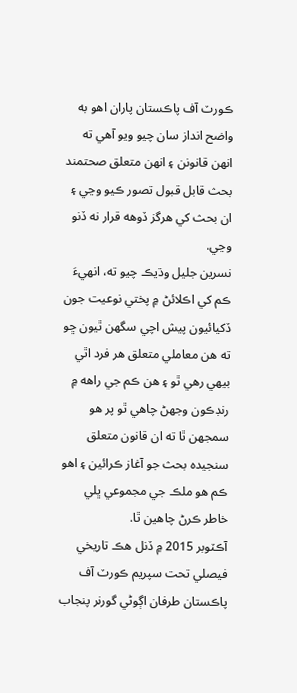ڪورٽ آف پاڪستان پاران اهو به واضح انداز سان چيو ويو آهي ته انهن قانونن ۽ انهن متعلق صحتمند بحث قابل قبول تصور ڪيو وڃي ۽ ان بحث کي هرگز ڏوهه قرار نه ڏنو وڃي.
نسرين جليل وڌيڪ چيو ته، انهيءَ ڪم کي اڪلائڻ ۾ پختي نوعيت جون ڏکيائيون پيش اچي سگھن ٿيون ڇو ته هن معاملي متعلق هر فرد اٿي بيهي رهي ٿو ۽ هن ڪم جي راهه ۾ رنڊڪون وجهڻ چاهي ٿو پر هو سمجهن ٿا ته ان قانون متعلق سنجيده بحث جو آغاز ڪرائين ۽ اهو ڪم هو ملڪ جي مجموعي ڀلي خاطر ڪرڻ چاهين ٿا.
آڪٽوبر 2015 ۾ ڏنل هڪ تاريخي فيصلي تحت سپريم ڪورٽ آف پاڪستان طرفان اڳوڻي گورنر پنجاب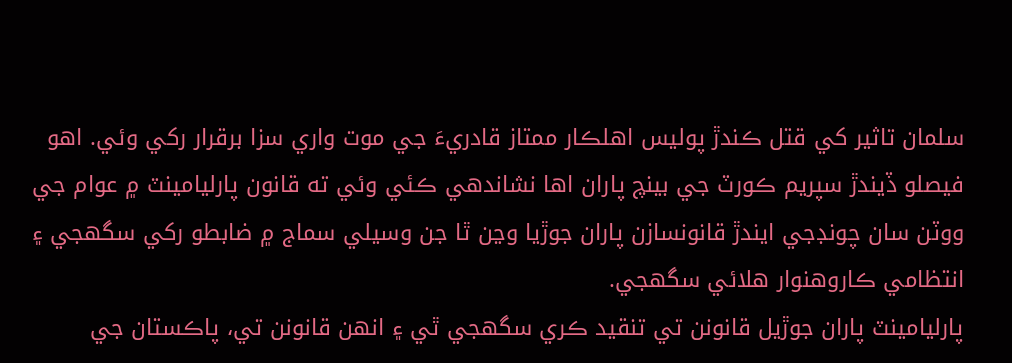سلمان تاثير کي قتل ڪندڙ پوليس اهلڪار ممتاز قادريءَ جي موت واري سزا برقرار رکي وئي. اهو فيصلو ڏيندڙ سپريم ڪورٽ جي بينچ پاران اها نشاندهي ڪئي وئي ته قانون پارليامينٽ ۾ عوام جي ووٽن سان چونڊجي ايندڙ قانونسازن پاران جوڙيا وڃن ٿا جن وسيلي سماج ۾ ضابطو رکي سگھجي ۽ انتظامي ڪاروهنوار هلائي سگھجي.
پارليامينٽ پاران جوڙيل قانونن تي تنقيد ڪري سگھجي ٿي ۽ انهن قانونن تي، پاڪستان جي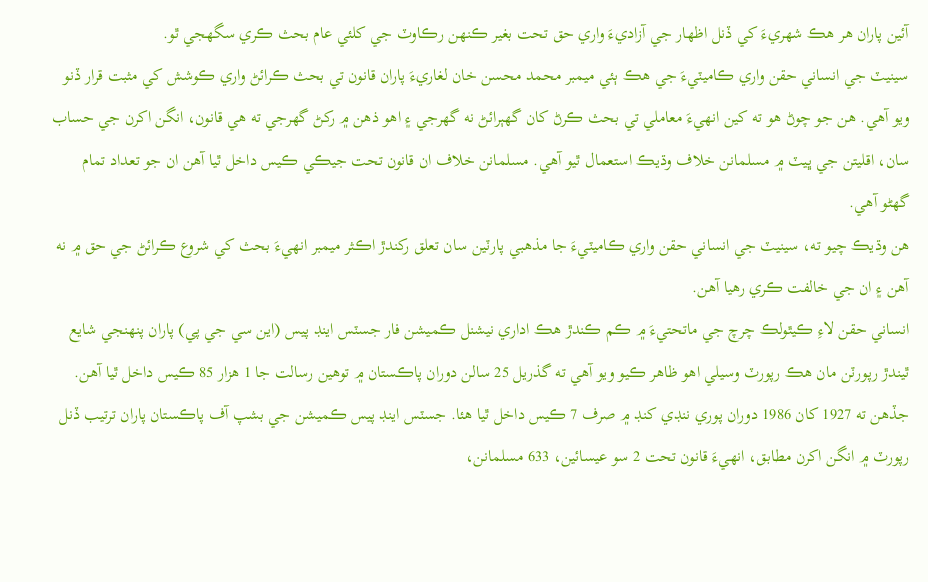آئين پاران هر هڪ شهريءَ کي ڏنل اظهار جي آزاديءَ واري حق تحت بغير ڪنهن رڪاوٽ جي کلئي عام بحث ڪري سگھجي ٿو.
سينيٽ جي انساني حقن واري ڪاميٽيءَ جي هڪ ٻئي ميمبر محمد محسن خان لغاريءَ پاران قانون تي بحث ڪرائڻ واري ڪوشش کي مثبت قرار ڏنو ويو آهي. هن جو چوڻ هو ته کين انهيءَ معاملي تي بحث ڪرڻ کان گھٻرائڻ نه گھرجي ۽ اهو ذهن ۾ رکڻ گھرجي ته هي قانون، انگن اکرن جي حساب سان، اقليتن جي ڀيٽ ۾ مسلمانن خلاف وڌيڪ استعمال ٿيو آهي. مسلمانن خلاف ان قانون تحت جيڪي ڪيس داخل ٿيا آهن ان جو تعداد تمام گھڻو آهي.
هن وڌيڪ چيو ته، سينيٽ جي انساني حقن واري ڪاميٽيءَ جا مذهبي پارٽين سان تعلق رکندڙ اڪثر ميمبر انهيءَ بحث کي شروع ڪرائڻ جي حق ۾ نه آهن ۽ ان جي خالفت ڪري رهيا آهن.
انساني حقن لاءِ ڪيٿولڪ چرچ جي ماتحتيءَ ۾ ڪم ڪندڙ هڪ اداري نيشنل ڪميشن فار جسٽس اينڊ پيس (اين سي جي پي) پاران پنهنجي شايع ٿيندڙ رپورٽن مان هڪ رپورٽ وسيلي اهو ظاهر ڪيو ويو آهي ته گذريل 25 سالن دوران پاڪستان ۾ توهين رسالت جا 1 هزار 85 ڪيس داخل ٿيا آهن.
جڏهن ته 1927 کان 1986 دوران پوري ننڊي کنڊ ۾ صرف 7 ڪيس داخل ٿيا هئا. جسٽس اينڊ پيس ڪميشن جي بشپ آف پاڪستان پاران ترتيب ڏنل رپورٽ ۾ انگن اکرن مطابق، انهيءَ قانون تحت 2 سو عيسائين، 633 مسلمانن،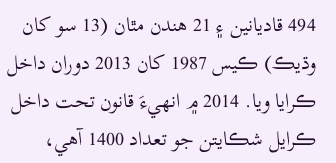494 قاديانين ۽ 21 هندن مٿان (13 سو کان وڌيڪ) ڪيس 1987 کان 2013 دوران داخل ڪرايا ويا. 2014 ۾ انهيءَ قانون تحت داخل ڪرايل شڪايتن جو تعداد 1400 آهي،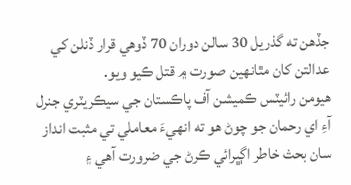جڏهن ته گذريل 30 سالن دوران 70 ڏوهي قرار ڏنلن کي عدالتن کان مٿانهين صورت ۾ قتل ڪيو ويو.
هيومن رائيٽس ڪميشن آف پاڪستان جي سيڪريٽري جنرل آءِ اي رحمان جو چوڻ هو ته انهيءَ معاملي تي مثبت انداز سان بحث خاطر اڳڀرائي ڪرڻ جي ضرورت آهي ۽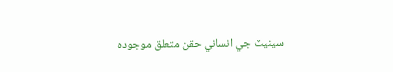سينيٽ جي انساني حقن متعلق موجوده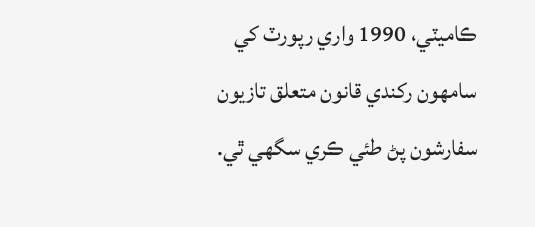ڪاميٽي، 1990 واري رپورٽ کي سامهون رکندي قانون متعلق تازيون سفارشون پڻ طئي ڪري سگھي ٿي.